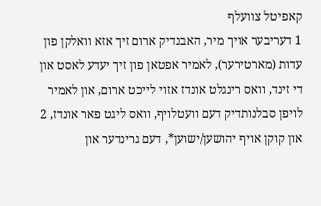קאפיטל צוועלף
1 דעריבער אויך מיר, האבנדיק ארום זיך אזא וואלקן פון עדות (מארטירער), לאמיר אפטאן פון זיך יעדע לאסט און די זינד, וואס רינגלט אונדז אזוי לייכט ארום, און לאמיר לויפן סבלנותדיק דעם וועטלויף, וואס ליגט פאר אונדז, 2 און קוקן אויף יהושען/ישוען*, דעם גרינדער און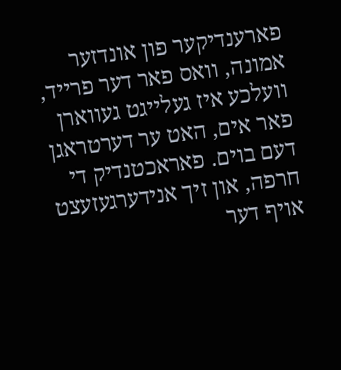פארענדיקער פון אונדזער אמונה, וואס פאר דער פרייד, וועלכע איז געלייגט געווארן פאר אים, האט ער דערטראגן דעם בוים. פאראכטנדיק די חרפה, און זיך אנידערגעזעצט אויף דער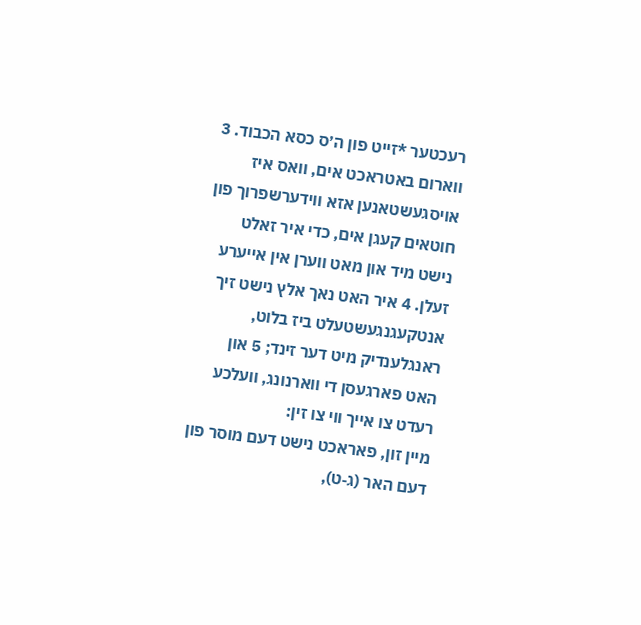רעכטער *זייט פון ה׳ס כסא הכבוד. 3 ווארום באטראכט אים, וואס איז אויסגעשטאנען אזא ווידערשפרוך פון חוטאים קעגן אים, כדי איר זאלט נישט מיד און מאט ווערן אין אייערע זעלן. 4 איר האט נאך אלץ נישט זיך אנטקעגנגעשטעלט ביז בלוט, ראנגלענדיק מיט דער זינד; 5 און האט פארגעסן די ווארנונג, וועלכע רעדט צו אייך ווי צו זין:
מיין זון, פאראכט נישט דעם מוסר פון דעם האר (ג‑ט),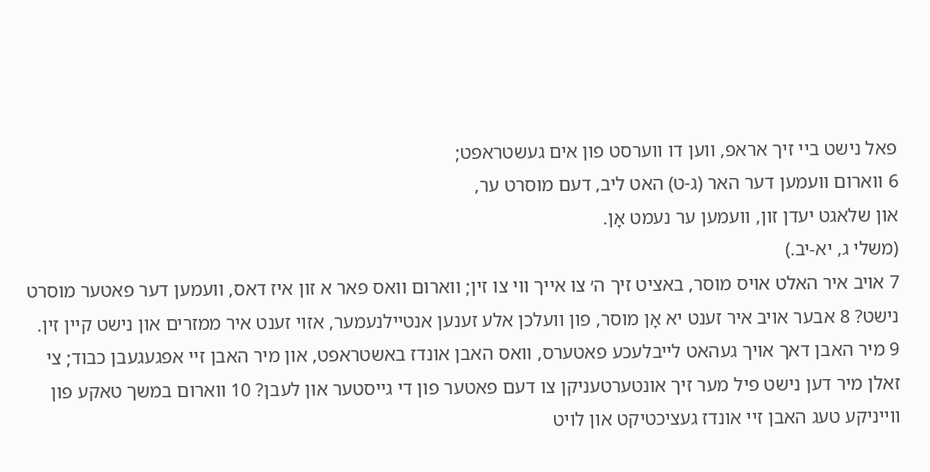פאל נישט ביי זיך אראפ, ווען דו ווערסט פון אים געשטראפט;
6 ווארום וועמען דער האר (ג‑ט) האט ליב, דעם מוסרט ער,
און שלאגט יעדן זון, וועמען ער נעמט אָן.
(משלי ג, יא-יב.)
7 אויב איר האלט אויס מוסר, באציט זיך ה׳ צו אייך ווי צו זין; ווארום וואס פאר א זון איז דאס, וועמען דער פאטער מוסרט נישט? 8 אבער אויב איר זענט יא אָן מוסר, פון וועלכן אלע זענען אנטיילנעמער, אזוי זענט איר ממזרים און נישט קיין זין. 9 מיר האבן דאך אויך געהאט לייבלעכע פאטערס, וואס האבן אונדז באשטראפט, און מיר האבן זיי אפגעגעבן כבוד; צי זאלן מיר דען נישט פיל מער זיך אונטערטעניקן צו דעם פאטער פון די גייסטער און לעבן? 10 ווארום במשך טאקע פון ווייניקע טעג האבן זיי אונדז געציכטיקט און לויט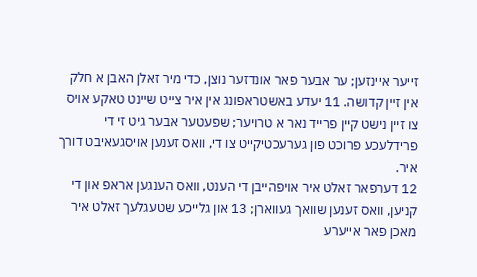זייער איינזען; ער אבער פאר אונדזער נוצן, כדי מיר זאלן האבן א חלק אין זיין קדושה. 11 יעדע באשטראפונג אין איר צייט שיינט טאקע אויס צו זיין נישט קיין פרייד נאר א טרויער; שפעטער אבער גיט זי די פרידלעכע פרוכט פון גערעכטיקייט צו די, וואס זענען אויסגעאיבט דורך איר.
12 דערפאר זאלט איר אויפהייבן די הענט, וואס הענגען אראפ און די קניען, וואס זענען שוואך געווארן; 13 און גלייכע שטעגלעך זאלט איר מאכן פאר אייערע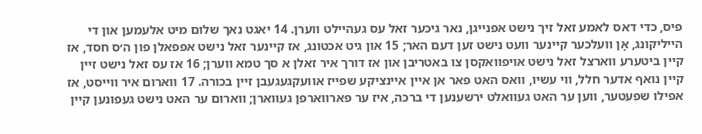פיס, כדי דאס לאמע זאל זיך נישט אפנייגן, נאר גיכער זאל עס געהיילט ווערן. 14 יאגט נאך שלום מיט אלעמען און די הייליקונג, אָן וועלכער קיינער וועט נישט זען דעם האר; 15 און גיט אכטונג, אז קיינער זאל נישט אפפאלן פון ה׳ס חסד, אז קיין ביטערע ווארצל זאל נישט אויפוואקסן צו באטריבן און אז דורך איר זאלן א סך טמא ווערן; 16 אז עס זאל נישט זיין קיין נואף אדער חלל, ווי עשיו, וואס האט פאר אן איין איינציקע שפייז אוועקגעגעבן זיין בכורה. 17 ווארום איר ווייסט, אז אפילו שפעטער, ווען ער האט געוואלט ירשענען די ברכה, איז ער פארווארפן געווארן; ווארום ער האט נישט געפונען קיין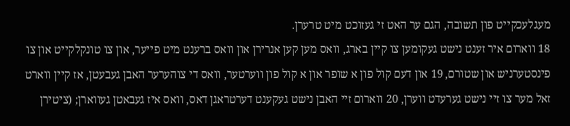מעגלעכקייט פון תשובה, הגם ער האט זי געזוכט מיט טרערן.
18 ווארום איר זענט נישט געקומען צו קיין בארג, וואס מען קען אנרירן און וואס ברענט מיט פייער, און צו טונקלקייט און צו פינסטערניש און שטורם, 19 און דעם קול פון א שופר און א קול פון ווערטער, וואס די צוהערער האבן געבעטן, אז קיין ווארט זאל מער צו זיי נישט גערעדט ווערן, 20 ווארום זיי האבן נישט געקענט דערטראגן דאס, וואס איז געבאטן געווארן; (ציטירן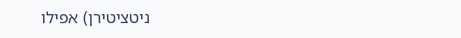ניטציטירן) אפילו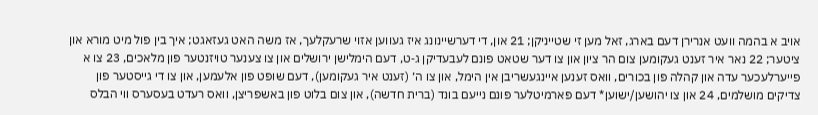אויב א בהמה וועט אנרירן דעם בארג, זאל מען זי שטייניקן; 21 און, די דערשיינונג איז געווען אזוי שרעקלעך, אז משה האט געזאגט; איך בין פול מיט מורא און ציטער; 22 נאר איר זענט געקומען צום הר ציון און צו דער שטאט פונם לעבעדיקן ג‑ט, דעם הימלישן ירושלים און צו צענער טויזנטער פון מלאכים, 23 צו א פייערלעכער עדה און קהלה פון בכורים, וואס זענען איינגעשריבן אין הימל, און צו ה׳ (זענט איר געקומען), דעם שופט פון אלעמען, און צו די גייסטער פון צדיקים מושלמים, 24 און צו יהושען/ישוען* דעם פארמיטלער פונם נייעם בונד (ברית חדשה), און צום בלוט פון באשפריצן, וואס רעדט בעסערס ווי הבלס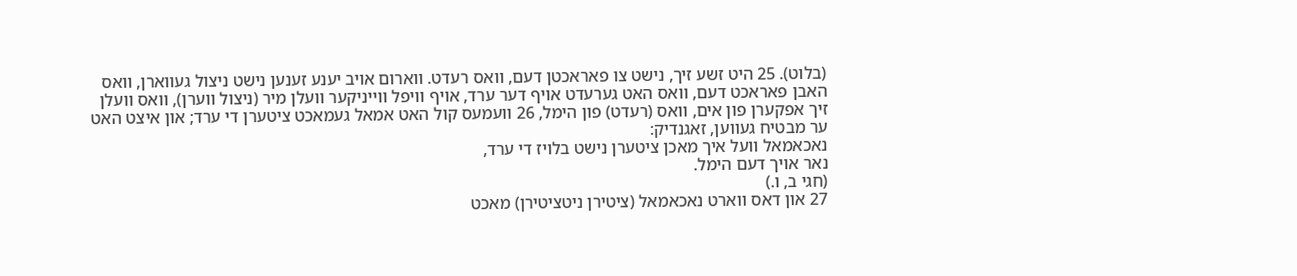(בלוט). 25 היט זשע זיך, נישט צו פאראכטן דעם, וואס רעדט. ווארום אויב יענע זענען נישט ניצול געווארן, וואס האבן פאראכט דעם, וואס האט גערעדט אויף דער ערד, אויף וויפל ווייניקער וועלן מיר (ניצול ווערן), וואס וועלן זיך אפקערן פון אים, וואס (רעדט) פון הימל, 26 וועמעס קול האט אמאל געמאכט ציטערן די ערד; און איצט האט ער מבטיח געווען, זאגנדיק:
נאכאמאל וועל איך מאכן ציטערן נישט בלויז די ערד,
נאר אויך דעם הימל.
(חגי ב, ו.)
27 און דאס ווארט נאכאמאל (ציטירן ניטציטירן) מאכט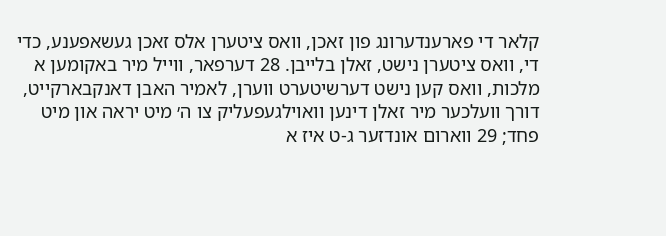קלאר די פארענדערונג פון זאכן, וואס ציטערן אלס זאכן געשאפענע, כדי די, וואס ציטערן נישט, זאלן בלייבן. 28 דערפאר, ווייל מיר באקומען א מלכות, וואס קען נישט דערשיטערט ווערן, לאמיר האבן דאנקבארקייט, דורך וועלכער מיר זאלן דינען וואוילגעפעליק צו ה׳ מיט יראה און מיט פחד; 29 ווארום אונדזער ג‑ט איז א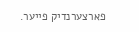פארצערנדיק פייער.